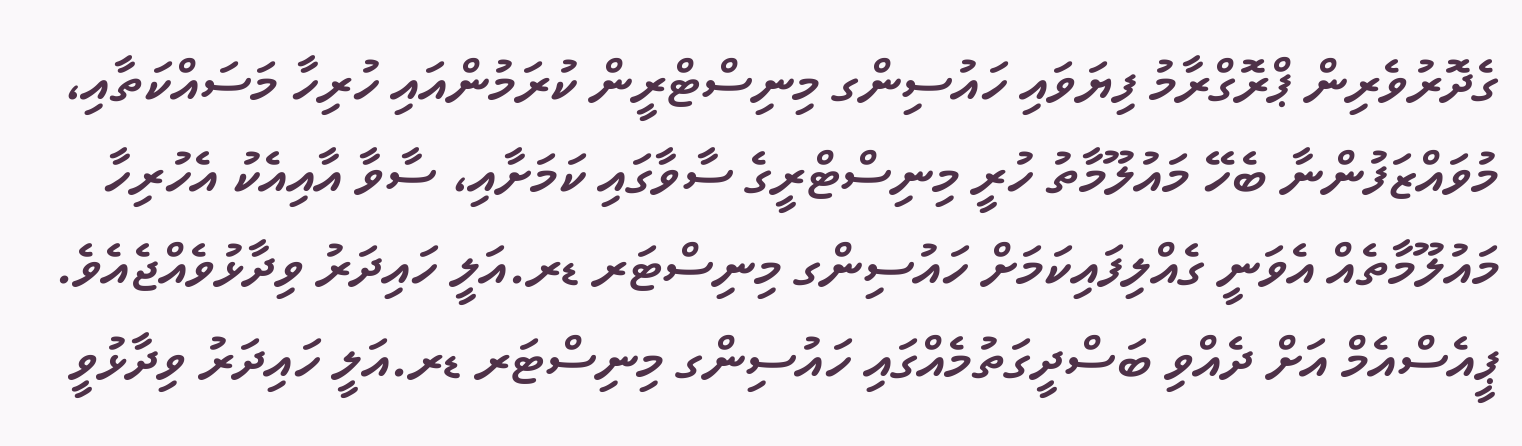ގެދޮރުވެރިން ޕްރޮގްރާމު ފިޔަވައި ހައުސިންގ މިނިސްޓްރީން ކުރަމުންއައި ހުރިހާ މަސައްކަތާއި، މުވައްޒަފުންނާ ބެހޭ މައުލޫމާތު ހުރީ މިނިސްޓްރީގެ ސާވާގައި ކަމަށާއި، ސާވާ އާއިއެކު އެހުރިހާ މައުލޫމާތެއް އެވަނީ ގެއްލިފައިކަމަށް ހައުސިންގ މިނިސްޓަރ ޑރ.އަލީ ހައިދަރު ވިދާޅުވެއްޖެއެވެ.
ޕީއެސްއެމް އަށް ދެއްވި ބަސްދީގަތުމެއްގައި ހައުސިންގ މިނިސްޓަރ ޑރ.އަލީ ހައިދަރު ވިދާޅުވީ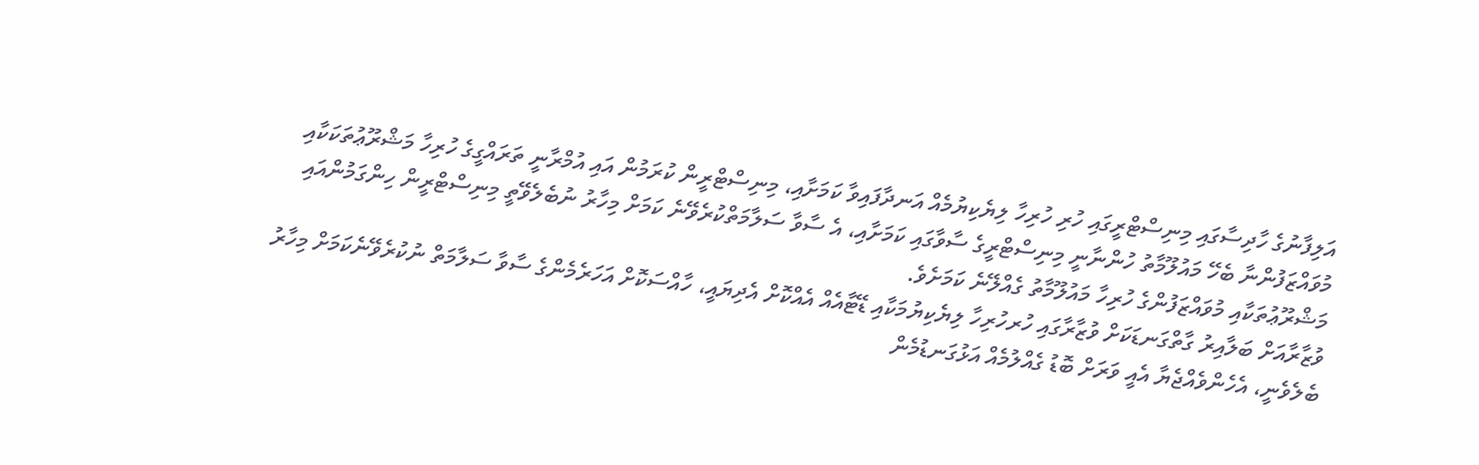އަލިފާނުގެ ހާދިސާގައި މިނިސްޓްރީގައި ހުރި ހުރިހާ ލިޔެކިޔުމެއް އަނދާފައިވާ ކަމަށާއި، މިނިސްޓްރީން ކުރަމުން އައި އުމްރާނީ ތަރައްގީގެ ހުރިހާ މަޝްރޫޢުތަކަކާއި މުވައްޒަފުންނާ ބެހޭ މައުލޫމާތު ހުންނާނީ މިނިސްޓްރީގެ ސާވާގައި ކަމަށާއި، އެ ސާވާ ސަލާމަތްކުރެވޭނެ ކަމަށް މިހާރު ނުބެލެވޭތީ މިނިސްޓްރީން ހިންގަމުންއައި މަޝްރޫޢުތަކާއި މުވައްޒަފުންގެ ހުރިހާ މައުލޫމާތު ގެއްލޭނެ ކަމަށެވެ.
ވުޒާރާއަށް ބަލާއިރު ގާތްގަނޑަކަށް ވުޒާރާގައި ހުރހުރިހާ ލިޔެކިޔުމަކާއި ޑޭޓާއެއް އެއްކޮށް އެދިޔައީ، ހާއްސަކޮށް އަހަރެމެންގެ ސާވާ ސަލާމަތް ނުކުރެވޭނެކަމަށް މިހާރު ބެލެވެނީ، އެހެންވެއްޖެޔާ އެއީ ވަރަށް ބޮޑު ގެއްލުމެއް އަޅުގަނޑުމެން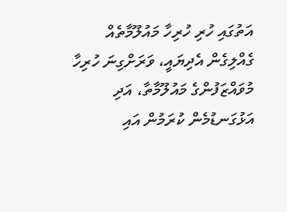އަތުގައި ހުރި ހުރިހާ މައުލޫމާތެއް ގެއްލިގެން އެދިޔައީ، ވަރަށްގިނަ ހުރިހާ މުވައްޒަފުންގެ މައުލޫމާތާ، އަދި އަޅުގަނޑުމެން ކުރަމުން އައި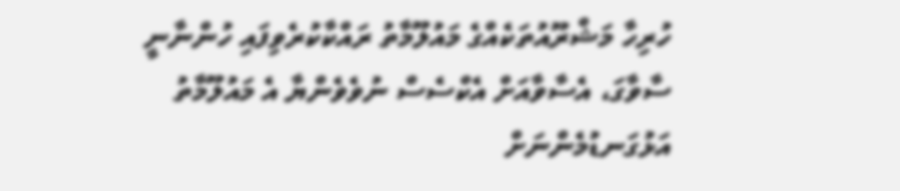ހުރިހާ މަޝްރޫއުތަކެއްގެ މައުލޫމާތު ރައްކާކުރެވިފައި ހުންނާނީ ސާވާގަ، އެސާވާއަށް އެކްސެސް ނުވެވެންޔާ އެ މައުލޫމާތު އަޅުގަނޑުމެންނަށް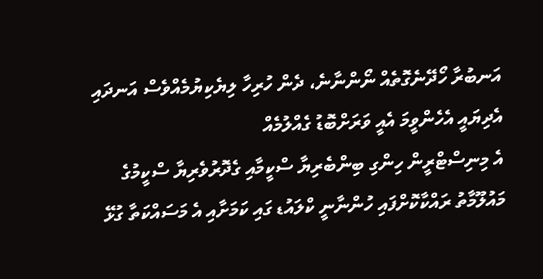އަނބުރާ ހޯދޭނެގޮތެއް ނޯންނާނެ، ދެން ހުރިހާ ލިޔެކިޔުމެއްވެސް އަނދައި އެދިޔައީ އެހެންވީމަ އެއީ ވަރަށްބޮޑު ގެއްލުމެއް
އެ މިނިސްޓްރީން ހިންގި ބިންބެރިޔާ ސްކީމާއި ގެދޮރުވެރިޔާ ސްކީމުގެ މައުލޫމާތު ރައްކާކޮށްފައި ހުންނާނީ ކްލައުޑ ގައި ކަމަށާއި އެ މަސައްކަތާ ގުޅޭ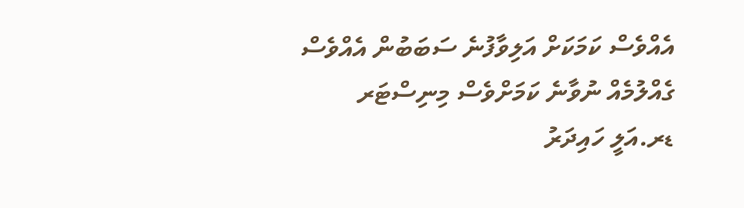އެއްވެސް ކަމަކަށް އަލިވާފުނެ ސަބަބުން އެއްވެސް ގެއްލުމެއް ނުވާނެ ކަމަށްވެސް މިނިސްޓަރ ޑރ.އަލީ ހައިދަރު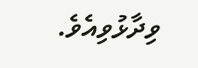ވިދާޅުވިއެވެ.